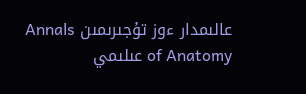عالىمدار ءوز تۇجىرىمىن Annals of Anatomy عىلىمي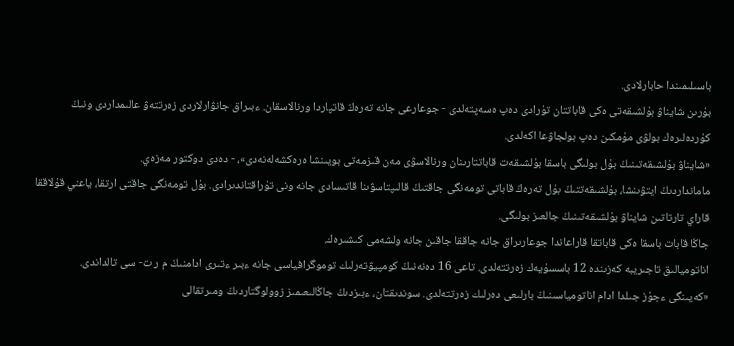باسىلىمىندا حابارلادى.
بۇرىن شايناۋ بۇلشىقەتى ەكى قاباتتان تۇرادى دەپ ەسەپتەلدى - جوعارعى جانە تەرەڭ قاتپاردا ورنالاسقان. ءبىراق جانۋارلاردى زەرتتەۋ عالىمداردى ونىڭ كۇردەلىرەك بولۋى مۇمكىن دەپ بولجاۋعا اكەلدى.
«شايناۋ بۇلشىقەتىنىڭ بۇل بولىگى باسقا بۇلشىقەت قاباتتارىنان ورنالاسۋى مەن قىزمەتى بويىنشا ەرەكشەلەنەدى»، - دەدى دوكتور مەزەي.
مامانداردىڭ ايتۋىنشا، بۇلشىقەتتىڭ بۇل تەرەڭ قاباتى تومەنگى جاقتىڭ قالىپتاسۋىنا قاتىسادى جانە ونى تۇراقتاندىرادى. بۇل تومەنگى جاقتى ارتقا، ياعني قۇلاققا قاراي تارتاتىن شايناۋ بۇلشىقەتىنىڭ جالعىز بولىگى.
جاڭا قابات باسقا ەكى قاباتقا قاراعاندا جوعارىراق جانە جاققا جاقىن جانە ولشەمى كىشىرەك.
اناتوميالىق تاجىريبە كەزىندە 12 باسسۇيەك زەرتتەلدى. تاعى 16 دەنەنىڭ كومپيۋتەرلىك توموگرافياسى جانە ءبىر ءتىرى ادامنىڭ م ر ت- سى تالداندى.
«كەيىنگى ءجۇز جىلدا ادام اناتومياسىنىڭ بارلىعى دەرلىك زەرتتەلدى. سوندىقتان، ءبىزدىڭ جاڭالىعىمىز زوولوگتاردىڭ ومىرتقالى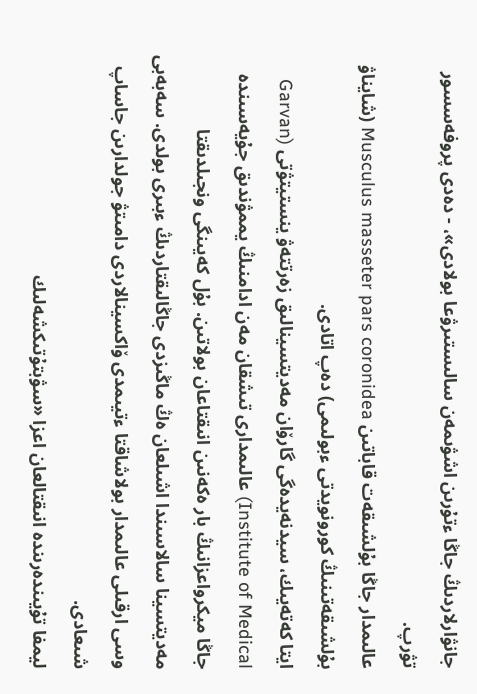جانۋارلاردىڭ جاڭا ءتۇرىن اشۋىمەن سالىستىرۋعا بولادى»، - دەدى پروفەسسور تۋرپ.
عالىمدار جاڭا بۇلشىقەت قاباتىن Musculus masseter pars coronidea (شايناۋ بۇلشىقەتىنىڭ كورونويدتى ءبولىمى) دەپ اتادى.
ايتا كەتەيىك، سيدنەيدەگى گارۆان مەديتسينالىق زەرتتەۋ ينستيتۋتى (Garvan Institute of Medical) عالىمدارى تىشقان مەن ادامنىڭ يممۋندىق جۇيەسىندە جاڭا ميكرواعزانىڭ بار ەكەنىن انىقتاعان بولاتىن. بۇل كەيىنگى ونجىلدىقتا مەديتسينا سالاسىندا اشىلعان ەڭ ماڭىزدى جاڭالىقتاردىڭ ءبىرى بولدى. سەبەبى وسى ارقىلى عالىمدار بولاشاقتا ءتيىمدى ۆاكسينالاردى دامىتۋ جولدارىن جاساپ شىعادى.
ليمفا تۇيىندەرىندە انىقتالعان اعزا «سۋبتۇتىكشەلىك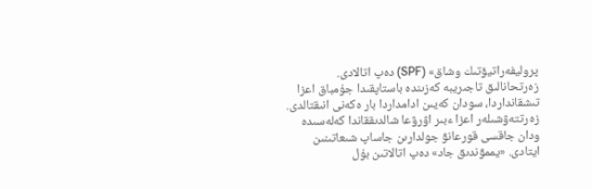پروليفەراتيۆتىك وشاق» (SPF) دەپ اتالادى.
زەرتحانالىق تاجىريبە كەزىندە باستاپقىدا جۇمباق اعزا تىشقانداردا، سودان كەيىن ادامداردا بار ەكەنى انىقتالدى. زەرتتەۋشىلەر اعزا ءبىر اۋرۋعا شالدىققاندا كەلەسىدە ودان جاقسى قورعانۋ جولدارىن جاساپ شىعاتىنىن ايتادى. «يممۋندىق جاد» دەپ اتالاتىن بۇل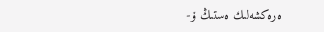ەرەكشەلىك ەستىڭ ۆ-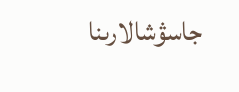جاسۋشالارىنا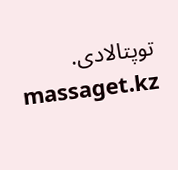توپتالادى.
massaget.kz